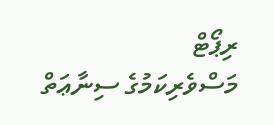ރިޕޯޓް
މަސްވެރިކަމުގެ ސިނާޢަތް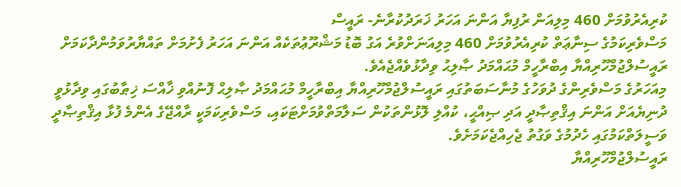ކުރިއެރުވުމަށް 460 މިލިއަން ރުފިޔާ އަންނަ އަހަރު ޚަރަދުކުރާނެ- ރައީސް
މަސްވެރިކަމުގެ ސިނާޢަތް ކުރިއެރުވުމަށް 460 މިލިއަނަށްވުރެ އަގު ބޮޑު މަޝްރޫޢުތަކެއް އަންނަ އަހަރު ފެށުމަށް ތައްޔާރުވަމުންދާކަމަށް ރައީސުލްޖުމްހޫރިއްޔާ އިބްރާހީމް މުޙައްމަދު ޞާލިޙު ވިދާޅުވެއްޖެއެވެ.
މިއަހަރުގެ މަސްވެރިންގެ ދުވަހުގެ މުނާސަބަތުގައި ރައީސުލްޖުމްހޫރިއްޔާ އިބްރާހީމް މުޙައްމަދު ޞާލިޙް ފޮނުއްވި ޚާއްސަ ޚިޠާބުގައި ވިދާޅުވީ ދުނިޔެއަށް އަންނަ އިޤްތިޞާދީ އަދި ޞިއްޙީ، ކުއްލި ލޮޅުންތަކުން ސަލާމަތްވުމަށްޓަކައި، މަސްވެރިކަމަކީ ރާއްޖޭގެ އެންމެ ފުޅާ އިޤްތިޞާދީ ވަސީލަތްކަމުގައި ހެދުމުގެ ވަގުތު ޖެހިއްޖެކަމަށެވެ.
ރައީސުލްޖުމްހޫރިއްޔާ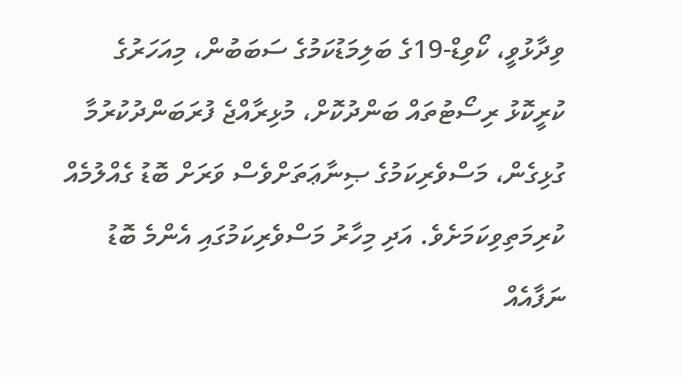ވިދާޅުވީ، ކޯވިޑް-19ގެ ބަލިމަޑުކަމުގެ ސަބަބުން، މިއަހަރުގެ ކުރީކޮޅު ރިސޯޓުތައް ބަންދުކޮށް، މުޅިރާއްޖެ ފުރަބަންދުކުރުމާ ގުޅިގެން، މަސްވެރިކަމުގެ ޞިނާޢަތަށްވެސް ވަރަށް ބޮޑު ގެއްލުމެއް ކުރިމަތިވިކަމަށެވެ. އަދި މިހާރު މަސްވެރިކަމުގައި އެންމެ ބޮޑު ނަފާއެއް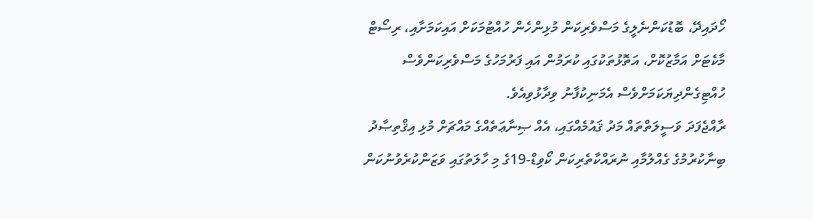ހޯދައިދޭ، ބޮޑުކަންނެލީގެ މަސްވެރިކަން މުޅިންހެން ހުއްޓުމަކަށް އައިކަމަށާއި، ރިސޯޓް މާކެޓަށް އަމާޒުކޮށް، އަތޮޅުތަކުގައި ކުރަމުން އައި ފަރުމަހުގެ މަސްވެރިކަންވެސް ހުއްޓިގެންދިޔަކަމަށްވެސް އެމަނިކުފާނު ވިދާޅުވިއެވެ.
ރާއްޖެފަދަ ވަސީލަތްތައް މަދު ޤައުމެއްގައި، އެއް ޞިނާޢަތެއްގެ މައްޗަށް މުޅި އިޤްތިޞާދު ބިނާކުރުމުގެ ގެއްލުމާއި ނުރައްކާތެރިކަން ކޯވިޑް-19ގެ މި ހާލަތުގައި ވަޒަންކުރެވުނުކަން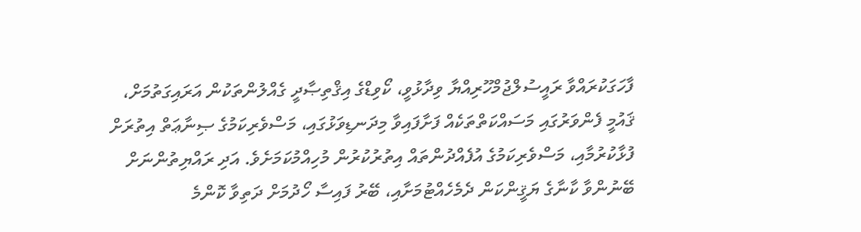ފާހަގަކުރައްވާ ރައީސުލްޖުމްހޫރިއްޔާ ވިދާޅުވީ، ކޯވިޑްގެ އިޤްތިޞާދީ ގެއްލުންތަކުން އަރައިގަތުމަށް، ޤައުމީ ފެންވަރުގައި މަސައްކަތްތަކެއް ފަށާފައިވާ މިދަނޑިވަޅުގައި، މަސްވެރިކަމުގެ ޞިނާޢަތް އިތުރަށް ފުޅާކުރުމާއި، މަސްވެރިކަމުގެ އުފެއްދުންތައް އިތުރުކުރުން މުހިއްމުކަމަށެވެ. އަދި ރައްޔިތުންނަށް ބޭނުންވާ ކާނާގެ ޔަޤީންކަން ދެމެހެއްޓުމަށާއި، ބޭރު ފައިސާ ހޯދުމަށް ދަތިވާ ކޮންމެ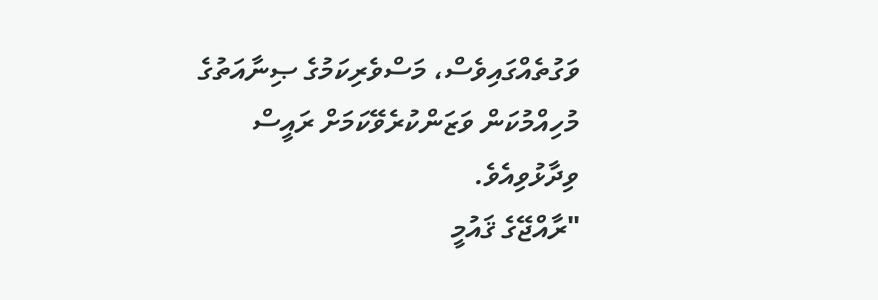ވަގުތެއްގައިވެސް، މަސްވެރިކަމުގެ ޞިނާއަތުގެ މުހިއްމުކަން ވަޒަންކުރެވޭކަމަށް ރައީސް ވިދާޅުވިއެވެ.
"ރާއްޖޭގެ ޤައުމީ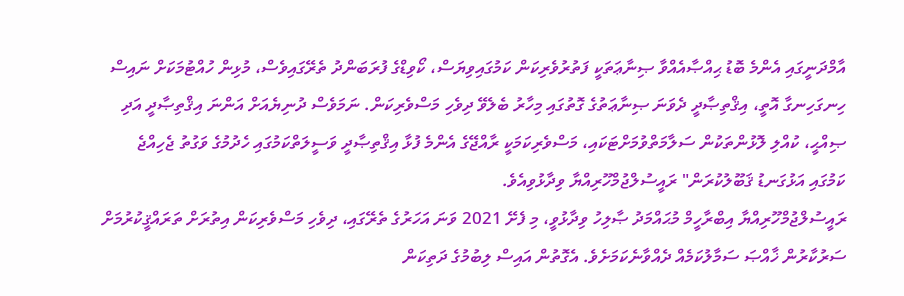އާމްދަނީގައި އެންމެ ބޮޑު ޙިއްޞާއެއްވާ ޞިނާޢަތަކީ ފަތުރުވެރިކަން ކަމުގައިވިޔަސް، ކޯވިޑްގެ ފުރަބަންދު ތެރޭގައިވެސް، މުޅިން ހުއްޓުމަކަށް ނައިސް ހިނގަހިނގާ އޮތީ، އިޤްތިޞާދީ ދެވަނަ ޞިނާޢަތުގެ ގޮތުގައި މިހާރު ބެލެވޭ ދިވެހި މަސްވެރިކަން. ނަމަވެސް ދުނިޔެއަށް އަންނަ އިޤްތިޞާދީ އަދި ޞިއްޙީ، ކުއްލި ލޮޅުންތަކުން ސަލާމަތްވުމަށްޓަކައި، މަސްވެރިކަމަކީ ރާއްޖޭގެ އެންމެ ފުޅާ އިޤްތިޞާދީ ވަސީލަތްކަމުގައި ހެދުމުގެ ވަގުތު ޖެހިއްޖެ ކަމުގައި އަޅުގަނޑު ޤަބޫލުކުރަން" ރައީސުލްޖުމްހޫރިއްޔާ ވިދާޅުވިއެވެ.
ރައީސުލްޖުމްހޫރިއްޔާ އިބްރާހީމް މުޙައްމަދު ޞާލިހު ވިދާޅުވީ، މި ފެށޭ 2021 ވަނަ އަހަރުގެ ތެރޭގައި، ދިވެހި މަސްވެރިކަން އިތުރަށް ތަރައްޤީކުރުމަށް ސަރުކާރުން ޚާއްޞަ ސަމާލުކަމެއް ދެއްވާނެކަމަށެވެ. އެގޮތުން އައިސް ލިބުމުގެ ދަތިކަން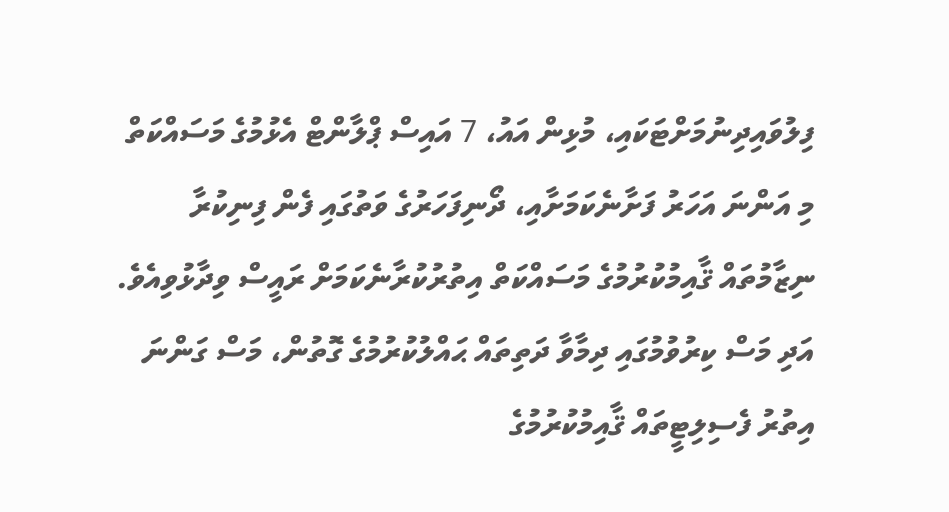ފިލުވައިދިނުމަށްޓަކައި، މުޅިން އައު، 7 އައިސް ޕްލާންޓް އެޅުމުގެ މަސައްކަތް މި އަންނަ އަހަރު ފަށާނެކަމަށާއި، ދޯނިފަހަރުގެ ވަތުގައި ފެން ފިނިކުރާ ނިޒާމުތައް ޤާއިމުކުރުމުގެ މަސައްކަތް އިތުރުކުރާނެކަމަށް ރައީސް ވިދާޅުވިއެވެ. އަދި މަސް ކިރުވުމުގައި ދިމާވާ ދަތިތައް ޙައްލުކުރުމުގެ ގޮތުން، މަސް ގަންނަ އިތުރު ފެސިލިޓީތައް ޤާއިމުކުރުމުގެ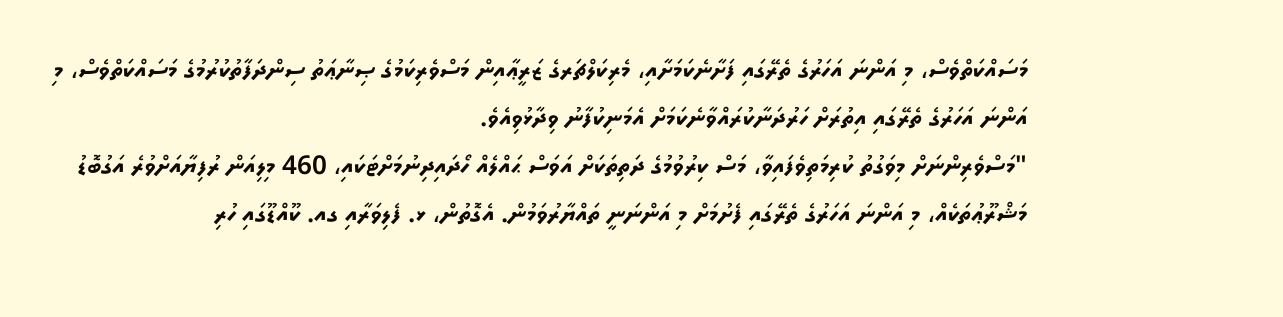މަސައްކަތްވެސް، މި އަންނަ އަހަރުގެ ތެރޭގައި ފަށާނެކަމަށާއި، މެރިކަލްޗަރގެ ޒަރީޢާއިން މަސްވެރިކަމުގެ ޞިނާޢަތު ސިންދަފާތުކުރުމުގެ މަސައްކަތްވެސް، މި އަންނަ އަހަރުގެ ތެރޭގައި އިތުރަށް ހަރުދަނާކުރައްވާނެކަމަށް އެމަނިކުފާނު ވިދާޅުވިއެވެ.
"މަސްވެރިންނަށް މިވަގުތު ކުރިމަތިވެފައިވާ، މަސް ކިރުވުމުގެ ދަތިތަކަށް އަވަސް ޙައްލެއް ހޯދައިދިނުމަށްޓަކައި، 460 މިލިއަން ރުފިޔާއަށްވުރެ އަގުބޮޑު މަޝްރޫޢުތަކެއް، މި އަންނަ އަހަރުގެ ތެރޭގައި ފެށުމަށް މި އަންނަނީ ތައްޔާރުވަމުން. އެގޮތުން، ޅ. ފެލިވަރާއި ގއ. ކޫއްޑޫގައި ހުރި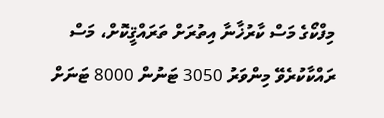މިފްކޯގެ މަސް ކާރުޚާނާ އިތުރަށް ތަރައްޤީކޮށް، މަސް ރައްކާކުރެވޭ މިންވަރު 3050 ޓަނުން 8000 ޓަނަށް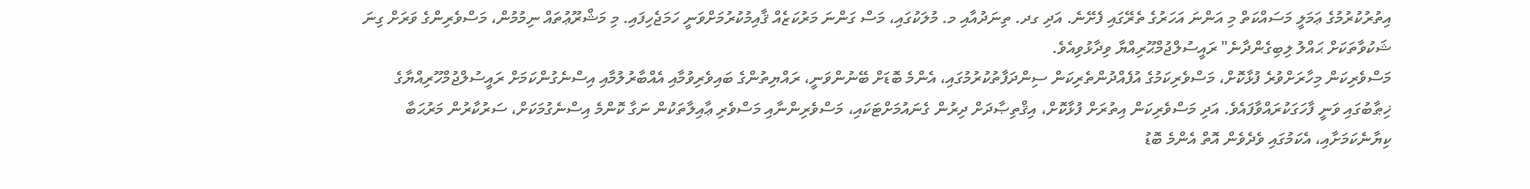އިތުރުކުރުމުގެ ޢަމަލީ މަސައްކަތް މި އަންނަ އަހަރުގެ ތެރޭގައި ފެށޭނެ. އަދި ގދ. ތިނަދުއާއި މ. މުލަކުގައި، މަސް ގަންނަ މަރުކަޒެއް ޤާއިމުކުރުމަށްވަނީ ހަމަޖެހިފައި. މި މަޝްރޫޢުތައް ނިމުމުން، މަސްވެރިންގެ ވަރަށް ގިނަ ޝަކުވާތަކަށް ޙައްލު ލިބިގެންދާނެ" ރައީސުލްޖުމްޙޫރިއްޔާ ވިދާޅުވިއެވެ.
މަސްވެރިކަން މިހާރަށްވުރެ ފުޅާކޮށް، މަސްވެރިކަމުގެ އުފެއްދުންތެރިކަން ސިންދަފާތުކުރުމުގައި، އެންމެ ބޮޑަށް ބޭނުންވަނީ، ރައްޔިތުންގެ ބައިވެރިވުމާއި އެއްބާރުލުމާއި އިސްނެގުންކަމަށް ރައީސުލްޖުމްހޫރިއްޔާގެ ޚިޠާބުގައި ވަނީ ފާހަގަކުރައްވާފައެވެ. އަދި މަސްވެރިކަން އިތުރަށް ފުޅާކޮށް، އިޤްތިޞާދަށް ދިރުން ގެނައުމަށްޓަކައި، މަސްވެރިންނާއި މަސްވެރި ޢާއިލާތަކުން ނަގާ ކޮންމެ އިސްނެގުމަކަށް، ސަރުކާރުން މަރުޙަބާ ކިޔާނެކަމަށާއި، އެކަމުގައި ވެދެވެން އޮތް އެންމެ ބޮޑު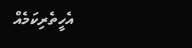އެހީތެރިކަމެއް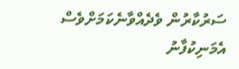ސަރުކާރުން ވެދެއްވާނެކަމަށްވެސް އެމަނިކުފާނު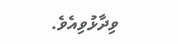ވިދާޅުވިއެވެ.